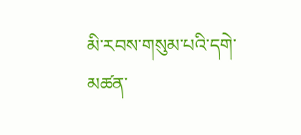མི་རབས་གསུམ་པའི་དགེ་མཚན་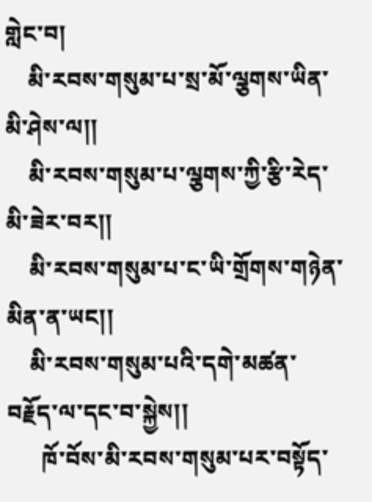གླེང་བ།
    མི་རབས་གསུམ་པ་སྲ་མོ་ལྕགས་ཡིན་མི་ཤེས་ལ།།
    མི་རབས་གསུམ་པ་ལྕགས་ཀྱི་རྩི་རེད་མི་ཟེར་བར།།
    མི་རབས་གསུམ་པ་ང་ཡི་གྲོགས་གཉེན་མིན་ན་ཡང།།
    མི་རབས་གསུམ་པའི་དགེ་མཚན་བརྗོད་ལ་དང་བ་སྐྱེས།།
      ཁོ་བོས་མི་རབས་གསུམ་པར་བསྟོད་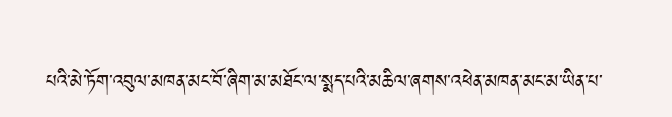པའི་མེ་ཏོག་འབུལ་མཁན་མང་བོ་ཞིག་མ་མཐོང་ལ་སྨད་པའི་མཆིལ་ཞགས་འཕེན་མཁན་མང་མ་ཡིན་པ་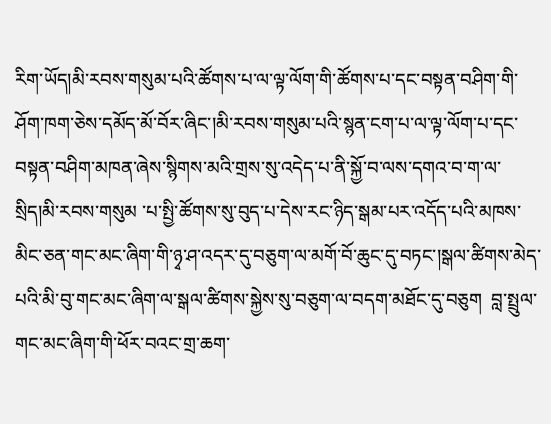རིག་ཡོད།མི་རབས་གསུམ་པའི་ཚོགས་པ་ལ་ལྟ་ལོག་གི་ཚོགས་པ་དང་བསྟན་བཤིག་གི་ཤོག་ཁག་ཅེས་དམོད་མོ་བོར་ཞིང་།མི་རབས་གསུམ་པའི་སྙན་ངག་པ་ལ་ལྟ་ལོག་པ་དང་བསྟན་བཤིག་མཁན་ཞེས་སྙིགས་མའི་གྲས་སུ་འདེད་པ་ནི་སྐྱོ་བ་ལས་དགའ་བ་ག་ལ་སྲིད།མི་རབས་གསུམ ་པ་སྤྱི་ཚོགས་སུ་བུད་པ་དེས་རང་ཉིད་སྒམ་པར་འདོད་པའི་མཁས་མིང་ཅན་གང་མང་ཞིག་གི་ཉྭ་ཤ་འདར་དུ་བཅུག་ལ་མགོ་བོ་ཆུང་དུ་བཏང་།སྒལ་ཚིགས་མེད་པའི་མི་བུ་གང་མང་ཞིག་ལ་སྒལ་ཚིགས་སྐྱེས་སུ་བཅུག་ལ་བདག་མཐོང་དུ་བཅུག  བླ་སྤྲུལ་གང་མང་ཞིག་གི་ཕོར་བའང་གྲ་ཆག་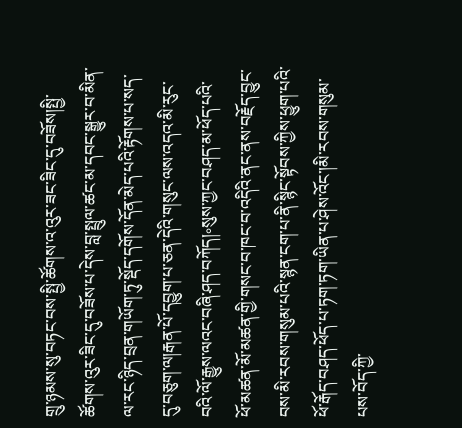གྲུ་ཉམས་སུ་བཏང་བས་སྤྱི་ཚོགས་འ་འུར་ཟང་ཟིང་དུ་བཟོས།སྤྱི་ཚོགས་འུར་ཟིང་དུ་བཟོས་པ་དེས་བླ་སྤྲུལ་ཚང་མ་དབང་སྒྱུར་བ་མིན་ལ་རང་ཉིད་བྲན་གཡོག་ཏུ་སྡོད་དགོས་དོན་མེད་པའི་རྟོགས་པ་སད་དུ་བཅུག་ལ།རྒན་པོ་དབྱུག་པ་ཅན་དེའི་གསུང་ལས་འདའ་མི་རུང་བའི་ལོ་རྒྱུས་ལའང་བཞི་ཤད་བཀོད།༚སུས་ཀྱང་བཤད་མ་ཕོད་པའི་ཕོ་མཚན་མོ་མཚན་གྱི་གསང་བ་ཁང་བ་འདིའི་ནང་ནས་བརྗོད་བྱུང་བས་མི་རབས་གསུམ་པའི་སྙན་ངག་པ་ནི་སྙིང་སྟོབས་ཀྱིས་ཕྱུག་པའི་ཕོ་རྒོད་བཤད་ཕོད་པ་ཏག་ཏག་ཡིན་པ་ཤེས་འོང་།མི་རབས་གསུམ་པས་བོད་ཀྱི་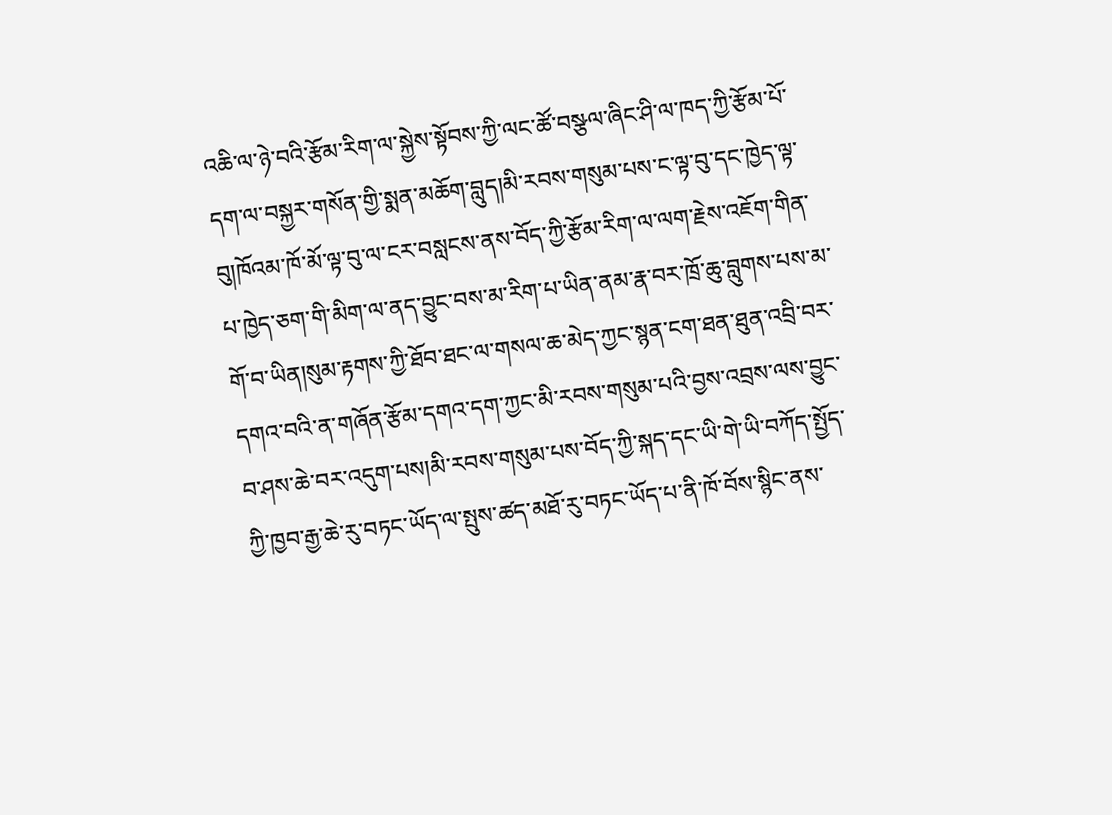འཆི་ལ་ཉེ་བའི་རྩོམ་རིག་ལ་སྐྱེས་སྟོབས་ཀྱི་ལང་ཚོ་བསྩལ་ཞིང་ཤི་ལ་ཁད་ཀྱི་རྩོམ་པོ་དག་ལ་བསྐྱར་གསོན་གྱི་སྨན་མཆོག་བླུད།མི་རབས་གསུམ་པས་ང་ལྟ་བུ་དང་ཁྱེད་ལྟ་བུ།ཁོའམ་ཁོ་མོ་ལྟ་བུ་ལ་ངར་བསླངས་ནས་བོད་ཀྱི་རྩོམ་རིག་ལ་ལག་རྗེས་འཇོག་གིན་པ་ཁྱེད་ཅག་གི་མིག་ལ་ནད་བྱུང་བས་མ་རིག་པ་ཡིན་ནམ་རྣ་བར་ཁྲོ་ཆུ་བླུགས་པས་མ་གོ་བ་ཡིན།སུམ་རྟགས་ཀྱི་ཐོབ་ཐང་ལ་གསལ་ཆ་མེད་ཀྱང་སྙན་ངག་ཐན་ཐུན་འབྲི་བར་དགའ་བའི་ན་གཞོན་རྩོམ་དགའ་དག་ཀྱང་མི་རབས་གསུམ་པའི་བྱས་འབྲས་ལས་བྱུང་བ་ཤས་ཆེ་བར་འདུག་པས།མི་རབས་གསུམ་པས་བོད་ཀྱི་སྐད་དང་ཡི་གེ་ཡི་བཀོད་སྤྱོད་ཀྱི་ཁྱབ་རྒྱ་ཆེ་རུ་བཏང་ཡོད་ལ་སྤུས་ཚད་མཐོ་རུ་བཏང་ཡོད་པ་ནི་ཁོ་བོས་སྙིང་ནས་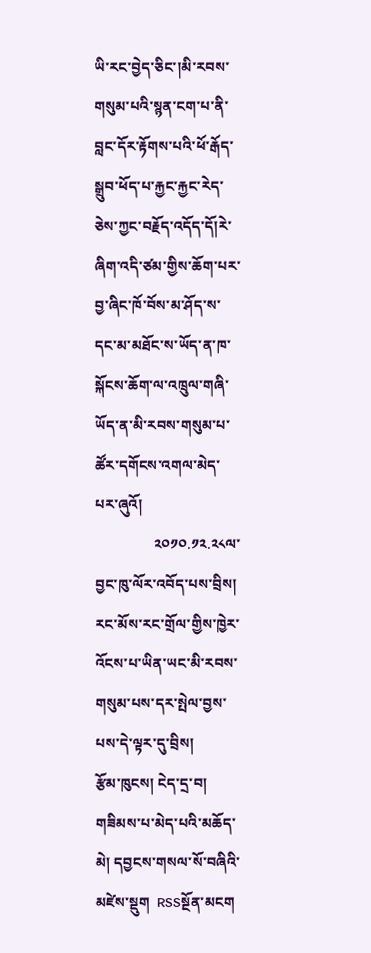ཡི་རང་བྱེད་ཅིང་།མི་རབས་གསུམ་པའི་སྙན་ངག་པ་ནི་བླང་དོར་རྟོགས་པའི་ཕོ་རྒོད་སྒྲུབ་ཕོད་པ་རྐྱང་རྐྱང་རེད་ཅེས་ཀྱང་བརྗོད་འདོད་དོ།རེ་ཞིག་འདི་ཙམ་གྱིས་ཆོག་པར་བྱ་ཞིང་ཁོ་བོས་མ་ཤོད་ས་དང་མ་མཐོང་ས་ཡོད་ན་ཁ་སྐོངས་ཆོག་ལ་འཁྲུལ་གཞི་ཡོད་ན་མི་རབས་གསུམ་པ་ཚོར་དགོངས་འགལ་མེད་པར་ཞུའོ།
                ༢༠༡༠.༡༢.༢༨ལ་བྱང་ཁུ་ལོར་འབོད་པས་བྲིས།
རང་མོས་རང་གྲོལ་གྱིས་ཁྱེར་འོངས་པ་ཡིན་ཡང་མི་རབས་གསུམ་པས་དར་སྤེལ་བྱས་པས་དེ་ལྟར་དུ་བྲིས།
རྩོམ་ཁུངས། ངེད་དྲ་བ།
གཟིམས་པ་མེད་པའི་མཆོད་མེ། དབྱངས་གསལ་སོ་བཞིའི་མཛེས་སྡུག  RSSསྔོན་མངག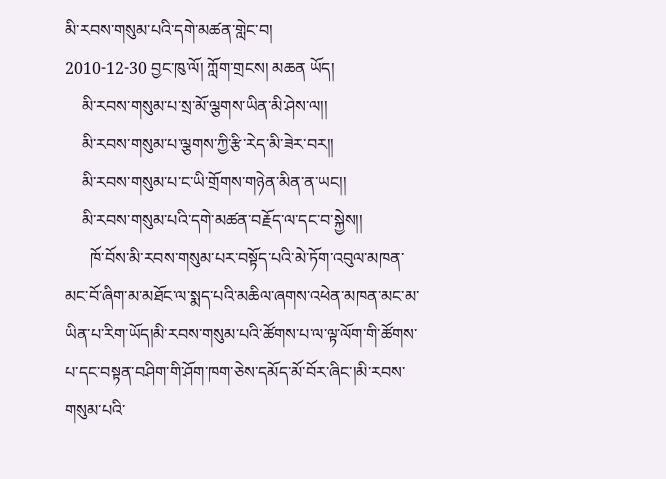མི་རབས་གསུམ་པའི་དགེ་མཚན་གླེང་བ།
2010-12-30 བྱང་ཁུ་ལོ། ཀློག་གྲངས། མཆན ཡོད།
    མི་རབས་གསུམ་པ་སྲ་མོ་ལྕགས་ཡིན་མི་ཤེས་ལ།།
    མི་རབས་གསུམ་པ་ལྕགས་ཀྱི་རྩི་རེད་མི་ཟེར་བར།།
    མི་རབས་གསུམ་པ་ང་ཡི་གྲོགས་གཉེན་མིན་ན་ཡང།།
    མི་རབས་གསུམ་པའི་དགེ་མཚན་བརྗོད་ལ་དང་བ་སྐྱེས།།
      ཁོ་བོས་མི་རབས་གསུམ་པར་བསྟོད་པའི་མེ་ཏོག་འབུལ་མཁན་མང་བོ་ཞིག་མ་མཐོང་ལ་སྨད་པའི་མཆིལ་ཞགས་འཕེན་མཁན་མང་མ་ཡིན་པ་རིག་ཡོད།མི་རབས་གསུམ་པའི་ཚོགས་པ་ལ་ལྟ་ལོག་གི་ཚོགས་པ་དང་བསྟན་བཤིག་གི་ཤོག་ཁག་ཅེས་དམོད་མོ་བོར་ཞིང་།མི་རབས་གསུམ་པའི་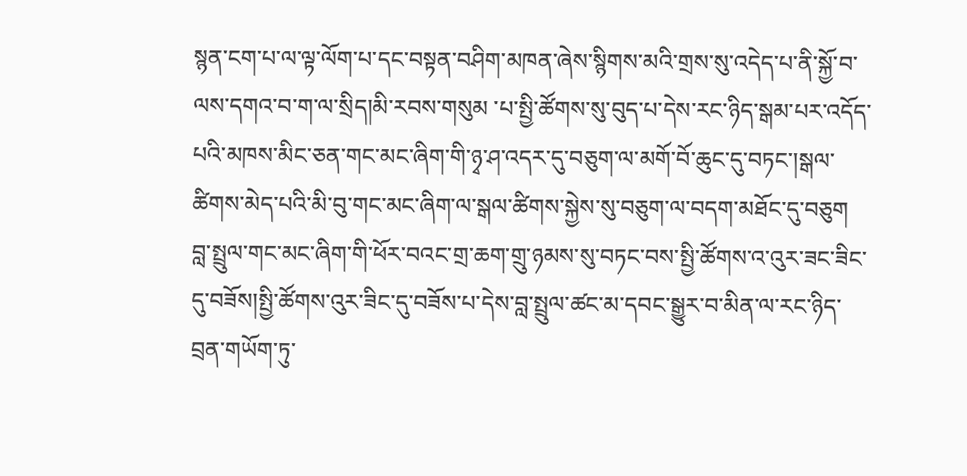སྙན་ངག་པ་ལ་ལྟ་ལོག་པ་དང་བསྟན་བཤིག་མཁན་ཞེས་སྙིགས་མའི་གྲས་སུ་འདེད་པ་ནི་སྐྱོ་བ་ལས་དགའ་བ་ག་ལ་སྲིད།མི་རབས་གསུམ ་པ་སྤྱི་ཚོགས་སུ་བུད་པ་དེས་རང་ཉིད་སྒམ་པར་འདོད་པའི་མཁས་མིང་ཅན་གང་མང་ཞིག་གི་ཉྭ་ཤ་འདར་དུ་བཅུག་ལ་མགོ་བོ་ཆུང་དུ་བཏང་།སྒལ་ཚིགས་མེད་པའི་མི་བུ་གང་མང་ཞིག་ལ་སྒལ་ཚིགས་སྐྱེས་སུ་བཅུག་ལ་བདག་མཐོང་དུ་བཅུག  བླ་སྤྲུལ་གང་མང་ཞིག་གི་ཕོར་བའང་གྲ་ཆག་གྲུ་ཉམས་སུ་བཏང་བས་སྤྱི་ཚོགས་འ་འུར་ཟང་ཟིང་དུ་བཟོས།སྤྱི་ཚོགས་འུར་ཟིང་དུ་བཟོས་པ་དེས་བླ་སྤྲུལ་ཚང་མ་དབང་སྒྱུར་བ་མིན་ལ་རང་ཉིད་བྲན་གཡོག་ཏུ་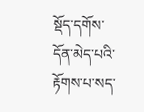སྡོད་དགོས་དོན་མེད་པའི་རྟོགས་པ་སད་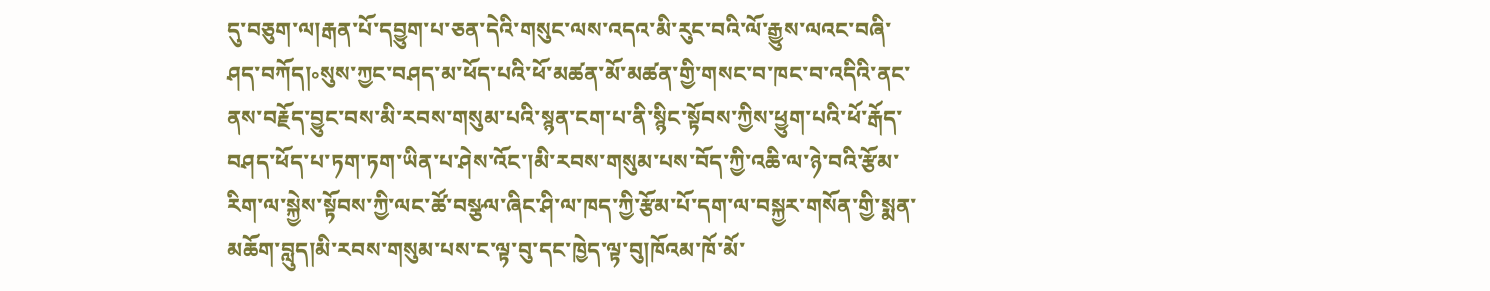དུ་བཅུག་ལ།རྒན་པོ་དབྱུག་པ་ཅན་དེའི་གསུང་ལས་འདའ་མི་རུང་བའི་ལོ་རྒྱུས་ལའང་བཞི་ཤད་བཀོད།༚སུས་ཀྱང་བཤད་མ་ཕོད་པའི་ཕོ་མཚན་མོ་མཚན་གྱི་གསང་བ་ཁང་བ་འདིའི་ནང་ནས་བརྗོད་བྱུང་བས་མི་རབས་གསུམ་པའི་སྙན་ངག་པ་ནི་སྙིང་སྟོབས་ཀྱིས་ཕྱུག་པའི་ཕོ་རྒོད་བཤད་ཕོད་པ་ཏག་ཏག་ཡིན་པ་ཤེས་འོང་།མི་རབས་གསུམ་པས་བོད་ཀྱི་འཆི་ལ་ཉེ་བའི་རྩོམ་རིག་ལ་སྐྱེས་སྟོབས་ཀྱི་ལང་ཚོ་བསྩལ་ཞིང་ཤི་ལ་ཁད་ཀྱི་རྩོམ་པོ་དག་ལ་བསྐྱར་གསོན་གྱི་སྨན་མཆོག་བླུད།མི་རབས་གསུམ་པས་ང་ལྟ་བུ་དང་ཁྱེད་ལྟ་བུ།ཁོའམ་ཁོ་མོ་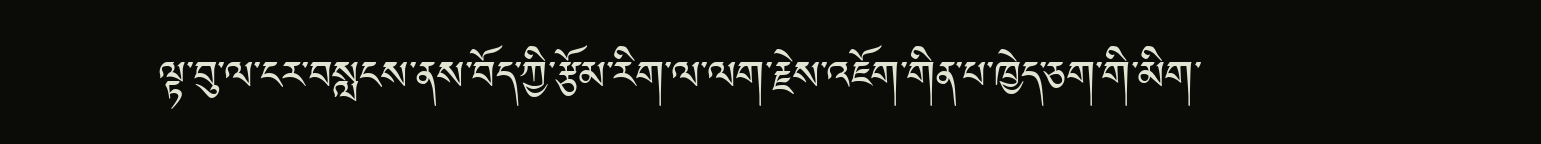ལྟ་བུ་ལ་ངར་བསླངས་ནས་བོད་ཀྱི་རྩོམ་རིག་ལ་ལག་རྗེས་འཇོག་གིན་པ་ཁྱེད་ཅག་གི་མིག་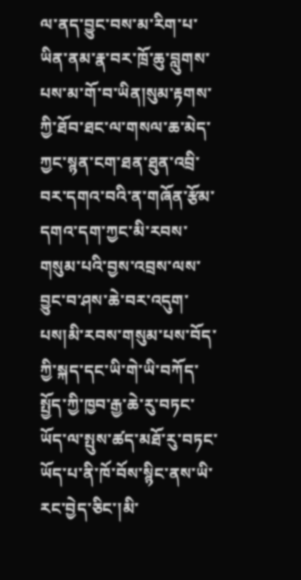ལ་ནད་བྱུང་བས་མ་རིག་པ་ཡིན་ནམ་རྣ་བར་ཁྲོ་ཆུ་བླུགས་པས་མ་གོ་བ་ཡིན།སུམ་རྟགས་ཀྱི་ཐོབ་ཐང་ལ་གསལ་ཆ་མེད་ཀྱང་སྙན་ངག་ཐན་ཐུན་འབྲི་བར་དགའ་བའི་ན་གཞོན་རྩོམ་དགའ་དག་ཀྱང་མི་རབས་གསུམ་པའི་བྱས་འབྲས་ལས་བྱུང་བ་ཤས་ཆེ་བར་འདུག་པས།མི་རབས་གསུམ་པས་བོད་ཀྱི་སྐད་དང་ཡི་གེ་ཡི་བཀོད་སྤྱོད་ཀྱི་ཁྱབ་རྒྱ་ཆེ་རུ་བཏང་ཡོད་ལ་སྤུས་ཚད་མཐོ་རུ་བཏང་ཡོད་པ་ནི་ཁོ་བོས་སྙིང་ནས་ཡི་རང་བྱེད་ཅིང་།མི་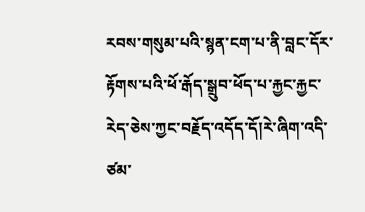རབས་གསུམ་པའི་སྙན་ངག་པ་ནི་བླང་དོར་རྟོགས་པའི་ཕོ་རྒོད་སྒྲུབ་ཕོད་པ་རྐྱང་རྐྱང་རེད་ཅེས་ཀྱང་བརྗོད་འདོད་དོ།རེ་ཞིག་འདི་ཙམ་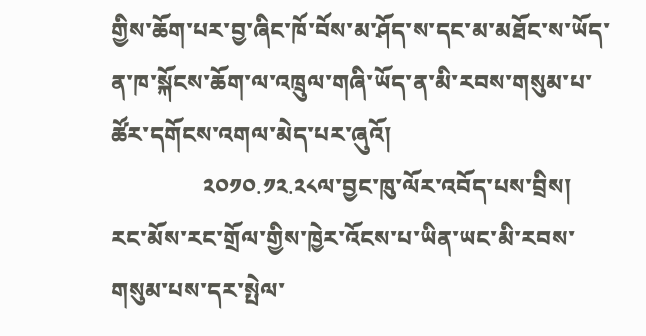གྱིས་ཆོག་པར་བྱ་ཞིང་ཁོ་བོས་མ་ཤོད་ས་དང་མ་མཐོང་ས་ཡོད་ན་ཁ་སྐོངས་ཆོག་ལ་འཁྲུལ་གཞི་ཡོད་ན་མི་རབས་གསུམ་པ་ཚོར་དགོངས་འགལ་མེད་པར་ཞུའོ།
                ༢༠༡༠.༡༢.༢༨ལ་བྱང་ཁུ་ལོར་འབོད་པས་བྲིས།
རང་མོས་རང་གྲོལ་གྱིས་ཁྱེར་འོངས་པ་ཡིན་ཡང་མི་རབས་གསུམ་པས་དར་སྤེལ་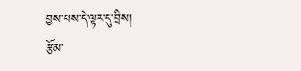བྱས་པས་དེ་ལྟར་དུ་བྲིས།
རྩོམ་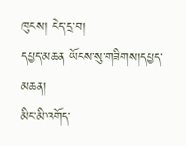ཁུངས། ངེད་དྲ་བ།
དཔྱད་མཆན ཡོངས་སུ་གཟིགས།དཔྱད་མཆན།
མིང་མི་འགོད་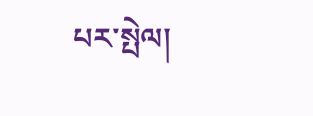པར་སྤེལ།